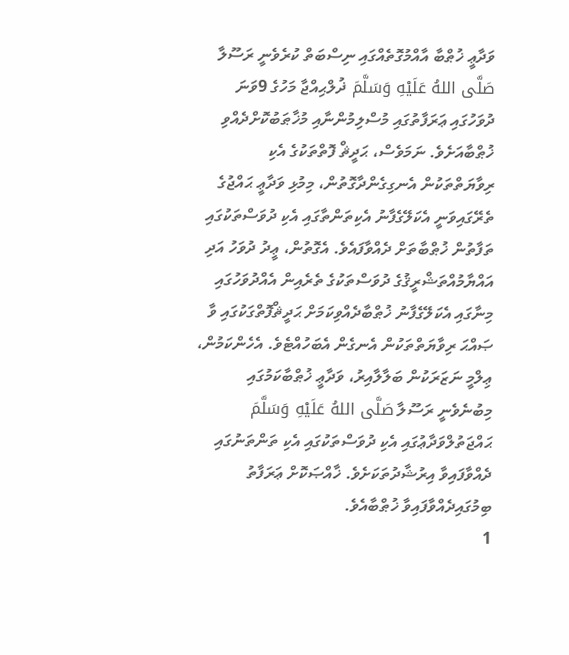ވަދާޢީ ޚުޠްބާ އާއްމުގޮތެއްގައި ނިސްބަތް ކުރެވެނީ ރަސޫލާ صَلَّى اللهُ عَلَيْهِ وَسَلَّمَ ޛުލްޙިއްޖާ މަހުގެ 9ވަނަ ދުވަހުގައި ޢަރަފާތުގައި މުސްލިމުންނާއި މުޚާޠަބުކޮށްދެއްވި ޚުޠްބާއަށެވެ. ނަމަވެސް، ޙަދީޘް ފޮތްތަކުގެ އެކި ރިވާޔަތްތަކުން އެނގިގެންދާގޮތުން، މިމުޅި ވަދާޢީ ޙައްޖުގެ ތެރޭގައިވަނީ އެކަލޭގެފާނު އެކިތަންތާގައި އެކި ދުވަސްތަކުގައި ތަފާތުން ޚުޠްބާތަށް ދެއްވާފައެވެ. އެގޮތުން، ޢީދު ދުވަހު އަދި އައްޔާމުއްތަޝްރީޤުގެ ދުވަސްތަކުގެ ތެރެއިން އެއްދުވަހުގައި މިނާގައި އެކަލޭގެފާނު ޚުޠްބާދެއްވިކަމަށް ޙަދީޘްފޮތްގަކުގައި ވާ ޞައްޙަ ރިވާޔަތްތަކުން އެނގެން އެބަހުއްޓެވެ. އެހެންކަމުން، ޢިލްމީ ނަޒަރަކުން ބަލާލާއިރު، ވަދާޢީ ޚުޠްބާކަމުގައި މިބުނެވެނީ ރަސޫލާ صَلَّى اللهُ عَلَيْهِ وَسَلَّمَ ޙައްޖަތުލްވަދާޢުގައި އެކި ދުވަސްތަކުގައި އެކި ތަންތަނުގައި ދެއްވާފައިވާ އިރުޝާދުތަކަށެވެ. ޚާއްޞަކޮށް ޢަރަފާތު ބިމުގައިދެއްވާފައިވާ ޚުޠްބާއެވެ.
1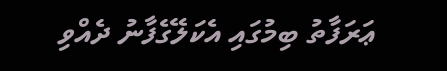ޢަރަފާތު ބިމުގައި އެކަލޭގެފާނު ދެއްވި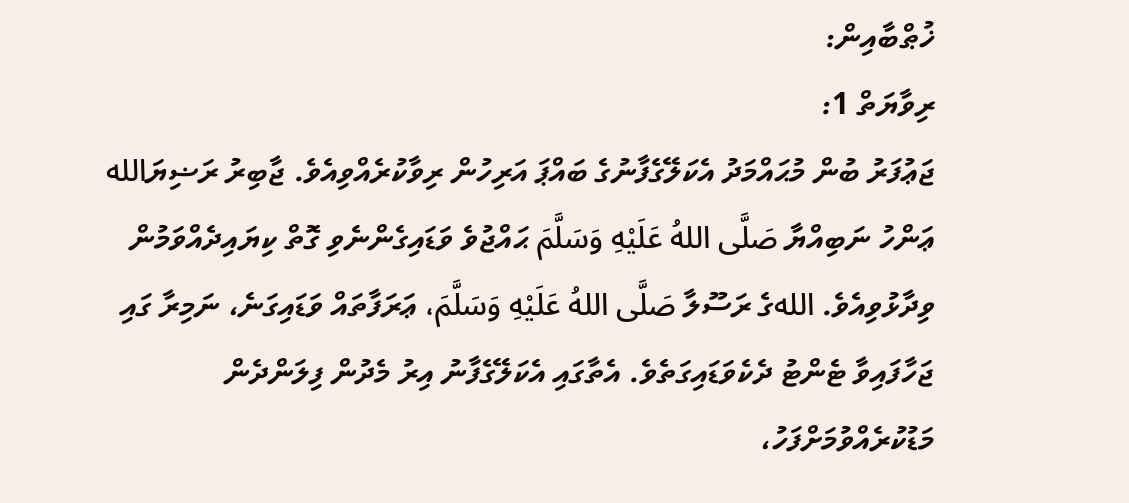ޚުޠްބާއިން:
ރިވާޔަތް 1:
ޖަޢުފަރު ބުން މުޙައްމަދު އެކަލޭގެފާނުގެ ބައްޕަ އަރިހުން ރިވާކުރެއްވިއެވެ. ޖާބިރު ރަޟިޔަالله ޢަންހު ނަބިއްޔާ صَلَّى اللهُ عَلَيْهِ وَسَلَّمَ ޙައްޖުވެ ވަޑައިގެންނެވި ގޮތް ކިޔައިދެއްވަމުން ވިދާޅުވިއެވެ. اللهގެ ރަސޫލާ صَلَّى اللهُ عَلَيْهِ وَسَلَّمَ، ޢަރަފާތައް ވަޑައިގަނެ، ނަމިރާ ގައި ޖަހާފައިވާ ޓެންޓު ދެކެވަޑައިގަތެވެ. އެތާގައި އެކަލޭގެފާނު އިރު މެދުން ފިލަންދެން މަޑުކުރެއްވުމަށްފަހު،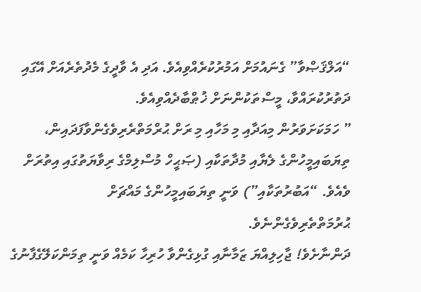“އަލްޤަޞްވާ” ގެނައުމަށް އަމުރުކުރެއްވިއެވެ. އަދި އެ ވާދީގެ މެދުތެރެއަށް އޭގައި ދަތުރުކުރައްވާ، މީސްތަކުންނަށް ޚުޠްބާދެއްވިއެވެ.
” ހަމަކަށަވަރުން މިއަދާއި މި މަހާއި މި ރަށް ޙުރްމަތްރެރިވެގެންވާފަދައިން، ތިޔަބައިމީހުންގެ ލެޔާއި މުދާތަކާއި (ޞަޙީހް މުސްލިމްގެ ރިވާޔަތުގައި އިތުރަށް ވެއެވެ. “އަބުރުތަކާއި”) ވަނީ ތިޔަބައިމީހުންގެ މައްޗަށް  ޙުރުމަތްތެރިވެގެންނެވެ.
ދަންނާށެވެ! ޖާހިލިއްޔަ ޒަމާނާއި ގުޅިގެންވާ ހުރިހާ ކަމެއް ވަނީ ތިމަންކަލޭގެފާނުގެ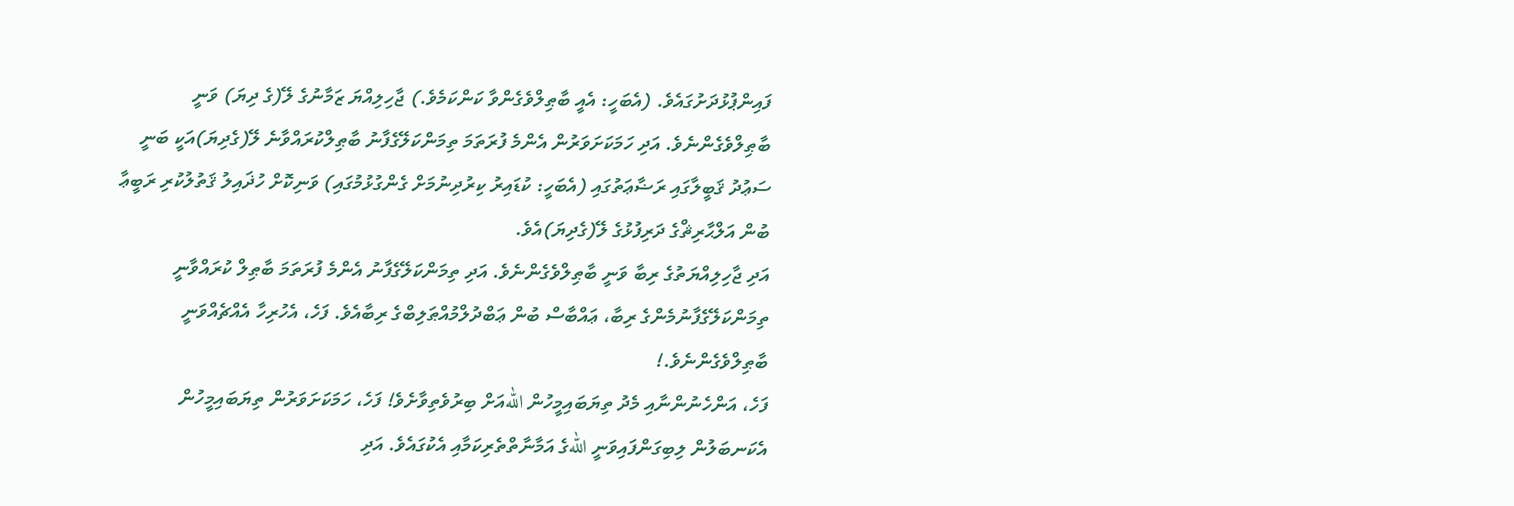ފައިންޕުޅުދަށުގައެވެ. (އެބަހީ: އެއީ ބާޠިލްވެގެންވާ ކަންކަމެވެ.) ޖާހިލިއްޔަ ޒަމާނުގެ ލޭ(ގެ ދިޔަ) ވަނީ ބާޠިލްވެގެންނެވެ. އަދި ހަމަކަށަވަރުން އެންމެ ފުރަތަމަ ތިމަންކަލޭގެފާނު ބާޠިލްކުރައްވާނެ ލޭ(ގެދިޔަ)އަކީ ބަނީ ސަޢުދު ޤަބީލާގައި ރަޟާޢަތުގައި (އެބަހީ: ކުޑައިރު ކިރުދިނުމަށް ގެންގުޅުމުގައި) ވަނިކޮށް ހުޛައިލު ޤަތުލުކުރި ރަބީޢާ ބުން އަލްޙާރިޘްގެ ދަރިފުޅުގެ ލޭ(ގެދިޔަ)އެވެ.
އަދި ޖާހިލިއްޔަތުގެ ރިބާ ވަނީ ބާޠިލްވެގެންނެވެ. އަދި ތިމަންކަލޭގެފާނު އެންމެ ފުރަތަމަ ބާޠިލް ކުރައްވާނީ ތިމަންކަލޭގެފާނުމެންގެ ރިބާ، ޢައްބާސް ބުން ޢަބްދުލްމުއްޠަލިބްގެ ރިބާއެވެ. ފަހެ، އެހުރިހާ އެއްޗެއްވަނީ ބާޠިލްވެގެންނެވެ.!
ފަހެ، އަންހެނުންނާއި މެދު ތިޔަބައިމީހުން اللهއަށް ބިރުވެތިވާށެވެ! ފަހެ، ހަމަކަށަވަރުން ތިޔަބައިމީހުން އެކަނބަލުން ލިބިގަންފައިވަނީ اللهގެ އަމާނާތްތެރިކަމާއި އެކުގައެވެ. އަދި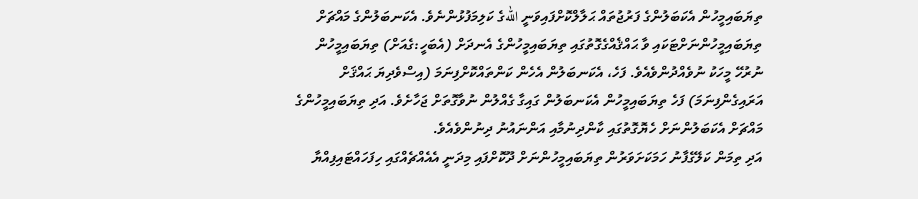ތިޔަބައިމީހުން އެކަބަލުންގެ ފަރުޖުތައް ޙަލާލްކޮށްފައިވަނީ اللهގެ ކަލިމަފުޅުންނެވެ. އެކަނބަލުންގެ މައްޗަށް ތިޔަބައިމީހުންނަށްޓަކައި ވާ ޙައްޤެއްގެގޮތުގައި ތިޔަބައިމީހުންގެ އެނދަށް (އެބަހީ:ގެއަށް) ތިޔަބައިމީހުން ނުރުހޭ މީހަކު ނުވެއްދުންވެއެވެ. ފަހެ، އެކަނބަލުން އެހެން ކަންތައްކޮށްފިނަމަ (އިސްވެދިޔަ ޙައްޤަށް އަރައިގެންފިނަމަ) ފަހެ ތިޔަބައިމީހުން އެކަނބަލުން ގައިގާ ގެއްލުން ނުވާގޮތަށް ޖަހާށެވެ. އަދި ތިޔަބައިމީހުންގެ މައްޗަށް އެކަބަލުންނަށް ހެޔޮގޮތުގައި ކާންދިނުމާއި އަންނައުނު ދިނުންވެއެވެ.
އަދި ތިމަން ކަލޭގެފާނު ހަމަކަށަވަރުން ތިޔަބައިމީހުންނަށް ދޫކޮށްފައި މިދަނީ އެއެއްޗެއްގައި ހިފަހައްޓައިފިއްޔާ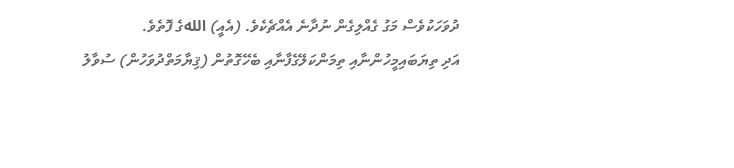ދުވަހަކުވެސް މަގު ގެއްލިގެން ނުދާނެ އެއްޗެކެވެ. (އެއީ) اللهގެ ފޮތެވެ.
އަދި ތިޔަބައިމީހުންނާއި ތިމަންކަލޭގެފާނާއި ބެހޭގޮތުން (ޤިޔާމަތްދުވަހުން) ސުވާލު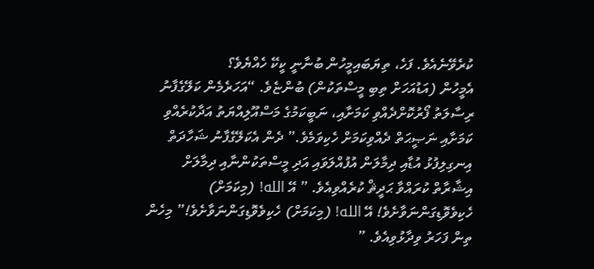ކުރެވޭނެއެވެ. ފަހެ، ތިޔަބައިމީހުން ބުނާނީ ކީކޭ ހެއްޔެވެ؟
އެމީހުން (އަޑުއަހަށް ތިބި މީސްތަކުން) ބުންޏެވެ. “އަހަރެމެން ކަލޭގެފާނު ރިސާލަތު ފޯރުކޮށްދެއްވި ކަމަށާއި، ނަބީކަމުގެ މަސްއޫލިއްޔަތު އަދާކުރެއްވި ކަމަށާއި ނަޞީޙަތް ދެއްވިކަމަށް ހެކިވަމެވެ.” ދެން އެކަލޭގެފާނު ޝަހާދަތް އިނގިލިފުޅު އުޑާއި ދިމާލަން އުފުއްލަވައި އަދި މީސްތަކުންނާއި ދިމާލަށް އިޝާރާތް ކުރައްވާ ޙަދީޘް ކުރެއްވިއެވެ. ” އޭ الله! (މިކަމަށް) ހެކިވެވޮޑިގަންނަވާށެވެ! އޭ الله! (މިކަމަށް) ހެކިވެވޮޑިގަންނަވާށެވެ!” މިހެން ތިން ފަހަރު ވިދާޅުވިއެވެ. ”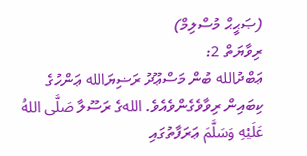(ޞަޙީޙް މުސްލިމް)
ރިވާޔަތް 2:
ޢަބްދުالله ބުން މަސްޢޫދު ރަޟިޔަالله ޢަންހުގެ ކިބައިން ރިވާވެގެންވެއެވެ. اللهގެ ރަސޫލާ صَلَّى اللهُ عَلَيْهِ وَسَلَّمَ ޢަރަފާތުގައި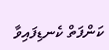ކަންފަތް ކެނޑިފައިވާ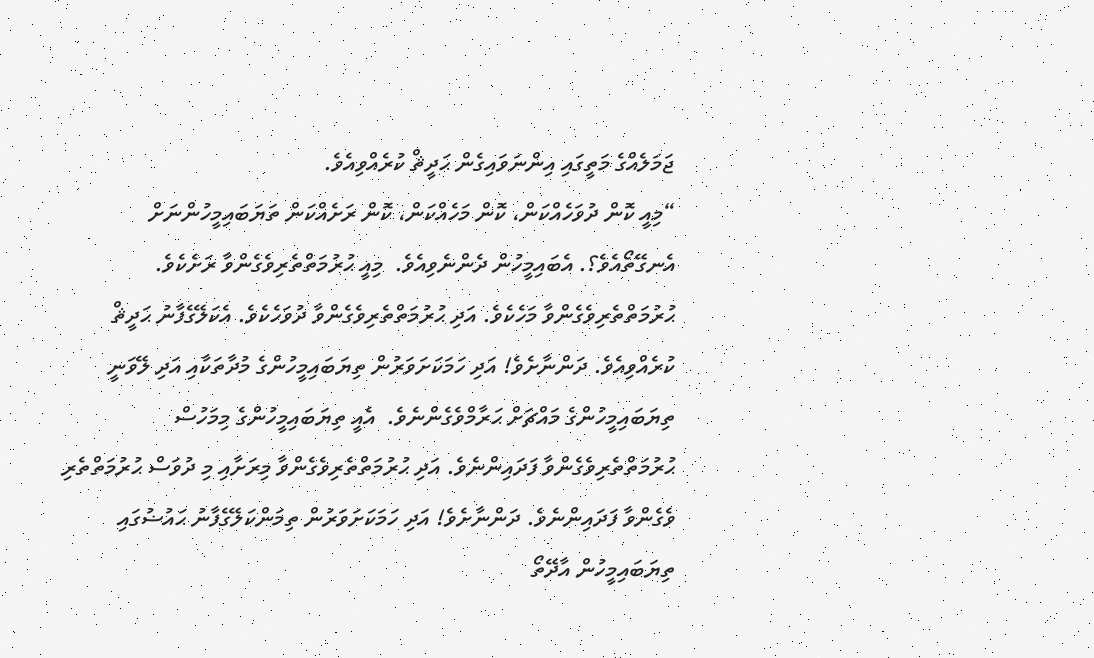ޖަމަލެއްގެ މަތީގައި އިންނަވައިގެން ޙަދީޘް ކުރެއްވިއެވެ.
“މިއީ ކޮން ދުވަހެއްކަން، ކޮން މަހެއްކަން، ކޮން ރަށެއްކަން ތަޔަބައިމީހުންނަށް އެނގޭތޯއެވެ؟. އެބައިމީހުން ދެންނެވިއެވެ.  މިއީ ޙުރުމަތްތެރިވެގެންވާ ރަށެކެވެ. ޙުރުމަތްތެރިވެގެންވާ މަހެކެވެ. އަދި ޙުރުމަތްތެރިވެގެންވާ ދުވަހެކެވެ. އެކަލޭގެފާނު ޙަދީޘް ކުރެއްވިއެވެ. ދަންނާށެވެ! އަދި ހަމަކަށަވަރުން ތިޔަބައިމީހުންގެ މުދާތަކާއި އަދި ލޭވަނީ ތިޔަބައިމީހުންގެ މައްޗަށް ޙަރާމްވެގެންނެވެ.  އެއީ ތިޔަބައިމީހުންގެ މިމަހުސް ޙުރުމަތްތެރިވެގެންވާ ފަދައިންނެވެ. އަދި ޙުރުމަތްތެރިވެގެންވާ މިރަށާއި މި ދުވަސް ޙުރުމަތްތެރި ވެގެންވާ ފަދައިންނެވެ. ދަންނާށެވެ! އަދި ހަމަކަށަވަރުން ތިމަންކަލޭގެފާނު ޙައުޟުގައި ތިޔަބައިމީހުން އާދޭތޯ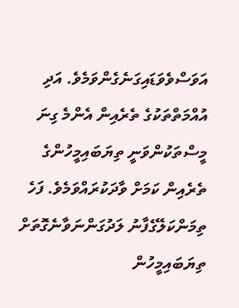އަވަސްވެވަޑައިގަނެގެންވަމެވެ. އަދި އުއްމަތްތަކުގެ ތެރެއިން އެންމެ ގިނަ މީސްތަކުންވަނީ ތިޔަބައިމީހުންގެ ތެރެއިން ކަމަށް ވާދަކުރައްވަމެވެ. ފަހެ ތިމަންކަލޭގެފާނު ލަދުގަންނަވާނެގޮތަށް ތިޔަބައިމީހުން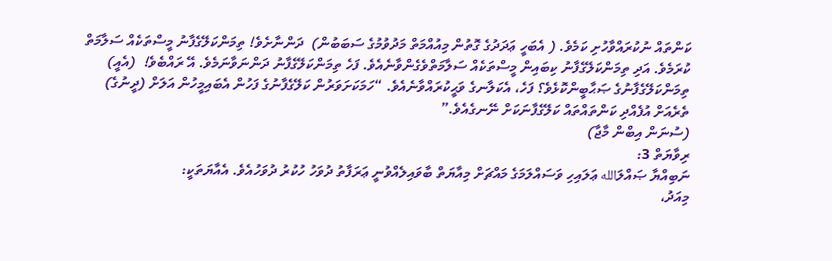ކަންތައް ނުކުރައްވާހުށި ކަމެވެ. ( އެބަހީ ޢަދަދުގެ ގޮތުން މިއުއްމަތް މަދުވުމުގެ ސަބަބުން)  ދަންނާށެވެ! ތިމަންކަލޭގެފާނު މީސްތަކެއް ސަލާމަތް ކުރަމެވެ. އަދި ތިމަންކަލޭގެފާނު ކިބައިން މީސްތަކެއް ސަލާމަތްވެގެންވާނެއެވެ. ފަހެ ތިމަންކަލޭގެފާނު ދަންނަވާނަމެވެ. އޭ ރައްބެވެ!  (އެއީ) ތިމަންކަލޭގެފާނުގެ ޞަޙާބީންކޮޅެވެ؟ ފަހެ، އެކަލާނގެ ވަޙީކުރައްވާނެއެވެ. “ހަމަކަށަވަރުން ކަލޭގެފާނުގެ ފަހުން އެބައިމީހުން އަލަށް (ދީނުގެ) ތެރެއަށް އުފެއްދި ކަންތައްތައް ކަލޭގެފާނަކަށް ނޭނގެއެވެ.”
(ސުނަން އިބްން މާޖާ)
ރިވާޔަތް 3:
ނަބިއްޔާ ޞައްލަالله ޢަލައިހި ވަސައްލަމަގެ މައްޗަށް މިއާޔަތް ބާވައިލެއްވުނީ ޢަރަފާތު ދުވަހު ހުކުރު ދުވަހުއެވެ. އެއާޔަތަކީ:
މިއަދު،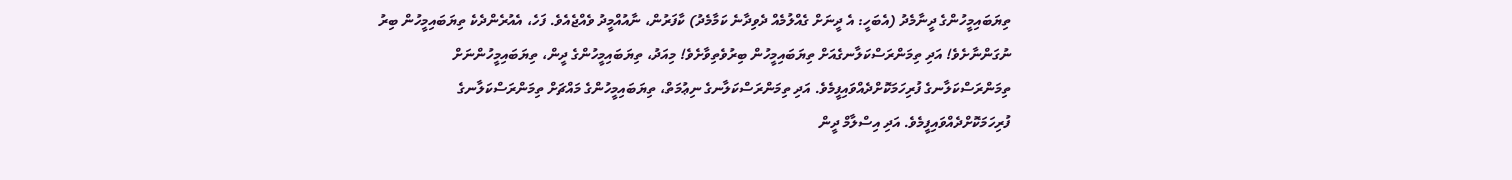ތިޔަބައިމީހުންގެ ދީނާމެދު (އެބަހީ: އެ ދީނަށް ގެއްލުމެއް ދެވިދާނެ ކަމާމެދު) ކާފަރުން، ނާއުއްމީދު ވެއްޖެއެވެ. ފަހެ، އެއުރެންދެކެ ތިޔަބައިމީހުން ބިރު ނުގަންނާށެވެ! އަދި ތިމަންރަސްކަލާނގެއަށް ތިޔަބައިމީހުން ބިރުވެތިވާށެވެ! މިއަދު، ތިޔަބައިމީހުންގެ ދީން، ތިޔަބައިމީހުންނަށް ތިމަންރަސްކަލާނގެ ފުރިހަމަކޮށްދެއްވައިފީމެވެ. އަދި ތިމަންރަސްކަލާނގެ ނިޢުމަތް، ތިޔަބައިމީހުންގެ މައްޗަށް ތިމަންރަސްކަލާނގެ ފުރިހަމަކޮށްދެއްވައިފީމެވެ. އަދި އިސްލާމް ދީން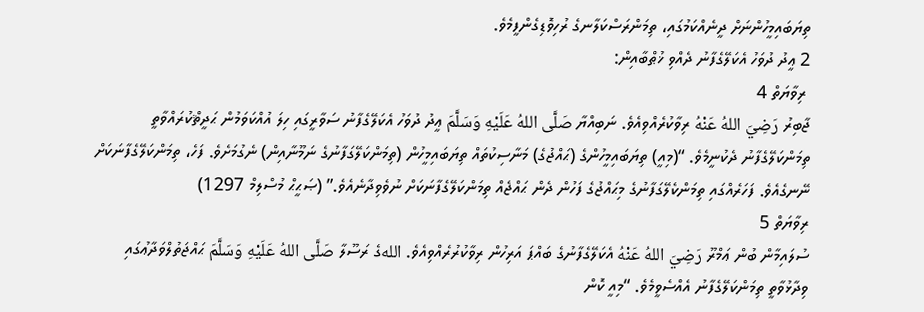ތިޔަބައިމީހުންނަށް ދީނެއްކަމުގައި، ތިމަންރަސްކަލާނގެ ރުހިވޮޑިގެންފީމެވެ.
2 ޢީދު ދުވަހު އެކަލޭގެފާނު ދެއްވި ޚުޠްބާއިން:
 ރިވާޔަތް 4
ޖާބިރު رَضِيَ اللهُ عَنْهُ ރިވާކުރެއްވިއެވެ. ނަބިއްޔާ صَلَّى اللهُ عَلَيْهِ وَسَلَّمَ ޢީދު ދުވަހު އެކަލޭގެފާނު ސަވާރީގައި ހިލަ އުއްކަވަމުން ޙަދީޘްކުރައްވާތީ ތިމަންކަލޭގެފާނު ދެކުނީމެވެ. “(މިއީ) ތިޔަބައިމީހުންގެ (ޙައްޖުގެ) މަނާސިކުތައް ތިޔަބައިމީހުން (ތިމަންކަލޭގަފާނުގެ ނަމޫނާއިން) ނެގުމަށެވެ. ފަހެ، ތިމަންކަލޭގެފާނަކަށް ނޭނގެއެވެ. ފަހަރެއްގައި ތިމަންކެލޭގަފާނުގެ މިޙައްޖުގެ ފަހުން ދެން ޙައްޖެއް ތިމަންކަލޭގެފާނަކަށް ނުވެވިދާނެއެވެ.” (ޞަޙީޙް މުސްލިމް 1297)
ރިވާޔަތް 5
ސުލައިމާން ބުން ޢަމްރޫ رَضِيَ اللهُ عَنْهُ އެކަލޭގެފާނުގެ ބައްޕަ އަރިހުން ރިވާކުރުރެއްވިއެވެ. اللهގެ ރަސޫލާ صَلَّى اللهُ عَلَيْهِ وَسَلَّمَ ޙައްޖަތުލްވަދާޢުގައި ވިދާޅުވާތީ ތިމަންކަލޭގެފާނު އެއްސެވީމެވެ. “މިއީ ކޮން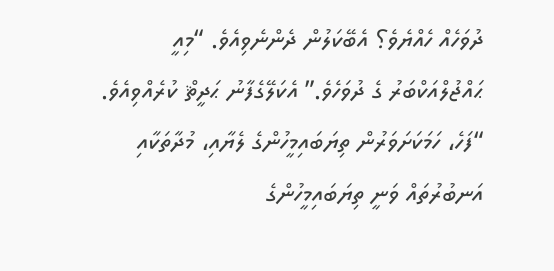ދުވަހެއް ހެއްޔެވެ؟ އެބޭކަލުން ދެންނެވިއެވެ. “މިއީ ޙައްޖުލްއަކްބަރު ގެ ދުވަހެވެ.” އެކަލޭގެފާނު ޙަދީޘް ކުރެއްވިއެވެ. “ފަހެ، ހަމަކަށަވަރުން ތިޔަބައިމީހުންގެ ލެޔާއި، މުދާތަކާއި އަނބުރުތައް ވަނީ ތިޔަބައިމީހުންގެ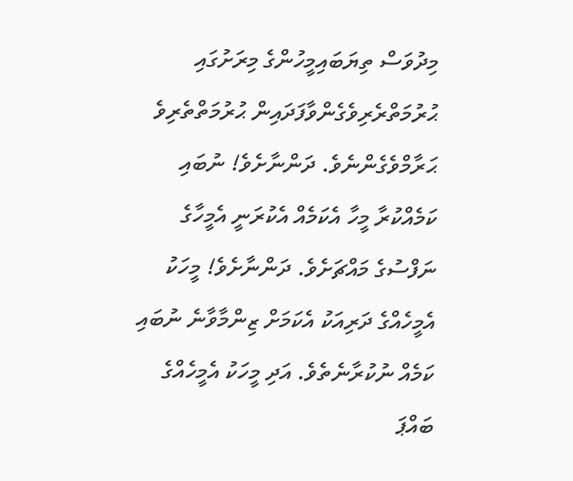މިދުވަސް ތިޔަބައިމީހުންގެ މިރަށުގައި ޙުރުމަތްރެރިވެގެންވާފަދައިން ޙުރުމަތްތެރިވެ ޙަރާމްވެގެންނެވެ. ދަންނާށެވެ! ނުބައި ކަމެއްކުރާ މީހާ އެކަމެއް އެކުރަނީ އެމީހާގެ ނަފްސުގެ މައްޗަށެވެ. ދަންނާށެވެ! މީހަކު އެމީހެއްގެ ދަރިއަކު އެކަމަށް ޒިންމާވާނެ ނުބައި ކަމެއް ނުކުރާނެތެވެ. އަދި މީހަކު އެމީހެއްގެ ބައްޕަ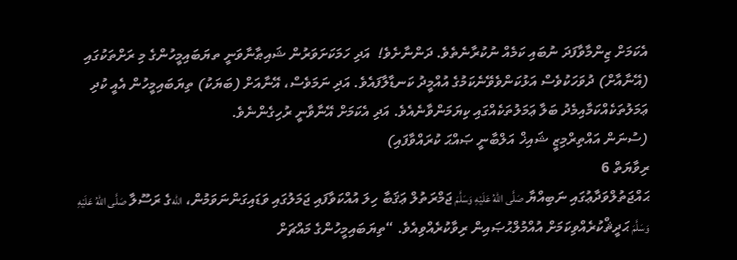އެކަމަށް ޒިންމާވާފަދަ ނުބައި ކަމެއް ނުކުރާނެތެވެ. ދަންނާށެވެ!  އަދި ހަމަކަށަވަރުން ޝައިޠާނާވަނީ ތޔަބައިމީހުންގެ މި ރަށްތަކުގައި (އޭނާއާށް) ދުވަހަކުވެސް އަޅުކަންވެވޭނެކަމުގެ އުއްމީދު ކަނޑާލާފައެވެ. އަދި ނަމަވެސް، އޭނާއަށް (ބަޔަކު) ތިޔަބައިމީހުން އެއީ ކުދި ޢަމަލުތަކެއްކަމާއިމެދު ބަލާ ޢަމަލުތަކެއްގައި ކިޔަމަންވާނެއެވެ. އަދި އެކަމަށް އޭނާވާނީ ރުހިގެންނެވެ.
(ސުނަން އައްތިރްމިޒީ ޝައިޚް އަލްބާނީ ޞައްޙަ ކުރައްވާފައި)
ރިވާޔަތް 6
ޙައްޖަތުލްވަދާޢުގައި ނަބިއްޔާ صَلَّى اللهُ عَلَيْهِ وَسَلَّمَ ޖަމްރަތުލް ޢަޤަބާ ހިލަ އުއްކަވާފައި ޖަމަލުގައި ވަޑައިގަންނަވަމުން، اللهގެ ރަސޫލާ صَلَّى اللهُ عَلَيْهِ وَسَلَّمَ ޙަދީޘްކުރެއްވިކަމަށް އުއްމުލްޙުޞައިން ރިވާކުރެއްވިއެވެ. “ތިޔަބައިމީހުންގެ މައްޗަށް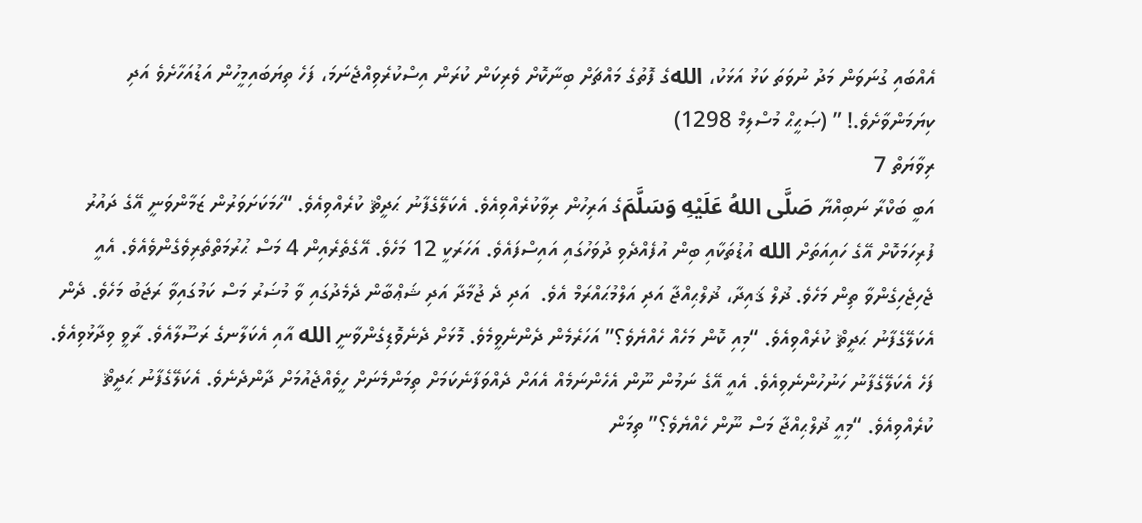އެއްބައި ގުނަވަން މަދު ނުވަތަ ކަޅު އަޅަކު، اللهގެ ފޮތުގެ މައްޗަށް ބިނާކޮށް ވެރިކަން ކުރަން އިސްކުރެވިއްޖެނަމަ، ފަހެ ތިޔަބައިމީހުން އަޑުއަހާށެވެ އަދި ކިޔަމަންވާށެވެ.! ” (ޞަޙީޙް މުސްލިމް 1298)
ރިވާޔަތް 7
އަބީ ބަކްރާ ނަބިއްޔާ صَلَّى اللهُ عَلَيْهِ وَسَلَّمَގެ އަރިހުން ރިވާކުރެއްވިއެވެ. އެކަލޭގެފާނު ޙަދީޘް ކުރެއްވިއެވެ. “ހަމަކަށަވަރުން ޒަމާންވަނީ އޭގެ ދައުރު ފުރިހަމަކޮށް އޭގެ ހައިއަތަށް الله އުޑުތަކާއި ބިން އުފެއްދެވި ދުވަހުގައި އައިސްފައެވެ. އަހަރަކީ 12 މަހެވެ. އޭގެތެރެއިން 4 މަސް ޙުރުމަތްތެރިވެގެންވެއެވެ. އެއީ ޖެހިޖެހިގެންވާ ތިން މަހެވެ. ޛުލް ޤައިދާ، ޛުލްޙިއްޖާ އަދި އަލްމުޙައްރަމް އެވެ.  އަދި ދެ ޖުމާދާ އަދި ޝަޢްބާން ދެމެދުގައި ވާ މުޟަރު މަސް ކަމުގައިވާ ރަޖަބު މަހެވެ. ދެން އެކަލޭގެފާނު ޙަދީޘް ކުރެއްވިއެވެ. “މިއި ކޮން މަހެއް ހެއްޔެވެ؟” އަހަރެމެން ދެންނެވީމެވެ. މޮޅަށް ދެނެވޮޑިގެންވާނީ الله އާއި އެކަލާނގެ ރަސޫލާއެވެ. ރާވީ ވިދާޅުވިއެވެ. ފަހެ އެކަލޭގެފާނު ހަނުހުންނެވިއެވެ. އެއީ އޭގެ ނަމުން ނޫން އެހެންނަމެއް އެއަށް ދެއްވަފާނެކަމަށް ތިމަންމެނަށް ހީވެއްޖެއުމަށް ދާންދެނެވެ. އެކަލޭގެފާނު ޙަދީޘް ކުރެއްވިއެވެ. “މިއީ ޛުލްޙިއްޖާ މަސް ނޫން ހެއްޔެވެ؟” ތިމަން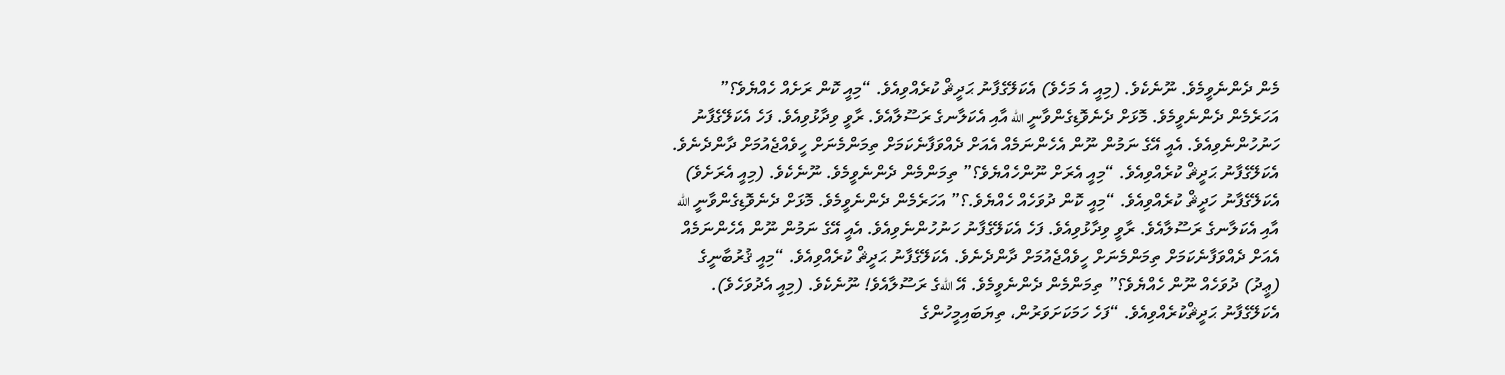މެން ދެންނެވީމެވެ. ނޫނެކެވެ. (މިއީ އެ މަހެވެ) އެކަލޭގެފާނު ޙަދީޘް ކުރެއްވިއެވެ. “މިއީ ކޮން ރަށެއް ހެއްޔެވެ؟” އަހަރެމެން ދެންނެވީމެވެ. މޮޅަށް ދެނެވޮޑިގެންވާނީ الله އާއި އެކަލާނގެ ރަސޫލާއެވެ. ރާވީ ވިދާޅުވިއެވެ. ފަހެ އެކަލޭގެފާނު ހަނުހުންނެވިއެވެ. އެއީ އޭގެ ނަމުން ނޫން އެހެންނަމެއް އެއަށް ދެއްވަފާނެކަމަށް ތިމަންމެނަށް ހީވެއްޖެއުމަށް ދާންދެނެވެ. އެކަލޭގެފާނު ޙަދީޘް ކުރެއްވިއެވެ. “މިއީ އެރަށް ނޫންހެއްޔެވެ؟” ތިމަންމެން ދެންނެވީމެވެ. ނޫނެކެވެ. (މިއީ އެރަށެވެ) އެކަލޭގެފާނު ހަދީޘް ކުރެއްވިއެވެ. “މިއީ ކޮން ދުވަހެއް ހެއްޔެވެ.؟” އަހަރެމެން ދެންނެވީމެވެ. މޮޅަށް ދެނެވޮޑިގެންވާނީ الله އާއި އެކަލާނގެ ރަސޫލާއެވެ. ރާވީ ވިދާޅުވިއެވެ. ފަހެ އެކަލޭގެފާނު ހަނުހުންނެވިއެވެ. އެއީ އޭގެ ނަމުން ނޫން އެހެންނަމެއް އެއަށް ދެއްވަފާނެކަމަށް ތިމަންމެނަށް ހީވެއްޖެއުމަށް ދާންދެނެވެ. އެކަލޭގެފާނު ޙަދީޘް ކުރެއްވިއެވެ. “މިއީ ޤުރުބާނީގެ (ޢީދު) ދުވަހެއް ނޫން ހެއްޔެވެ؟” ތިމަންމެން ދެންނެވީމެވެ. އޭ اللهގެ ރަސޫލާއެވެ! ނޫނެކެވެ. (މިއީ އެދުވަހެވެ). އެކަލޭގެފާނު ޙަދީޘްކުރެއްވިއެވެ. “ފަހެ ހަމަކަށަވަރުން، ތިޔަބައިމީހުންގެ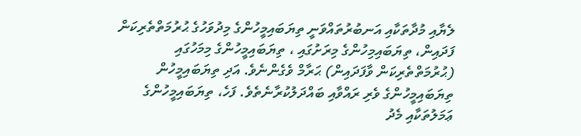ލެޔާއި މުދާތަކާއި އަނބުރުތައްވަނީ ތިޔަބައިމީހުންގެ މިދުވަހުގެ ޙުރުމަތްތެރިކަން ފަދައިން، ތިޔަބައިމިހުންގެ މިރަށުގައި ، ތިޔަބައިމީހުންގެ މިމަހުގައި (ޙުރުމަތްތެރިކަން ވާފަދައިން) ޙަރާމް ވެގެންނެވެ. އަދި ތިޔަބައިމީހުން ތިޔަބައިމީހުންގެ ވެރި ރައްވާއި ބައްދަލުކުރާނެތެވެ. ފަހެ، ތިޔަބައިމީހުންގެ ޢަމަލުތަކާއި މެދު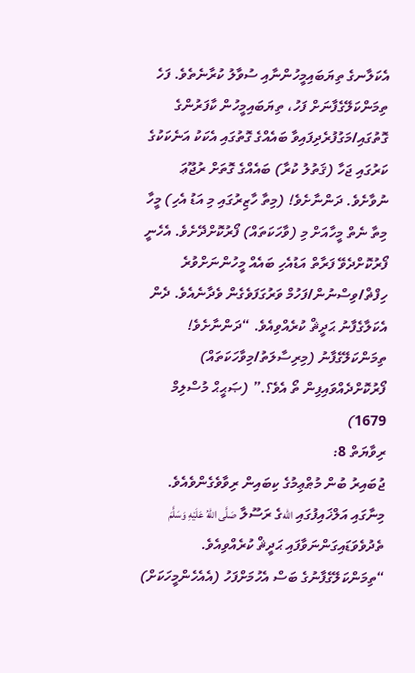އެކަލާނގެ ތިޔަބައިމީހުންނާއި ސުވާލު ކުރާނެތެވެ. ފަހެ ތިމަންކަލޭގެފާނަށް ފަހު، ތިޔަބައިމީހުން ކާފަރުންގެ ގޮތުގައި/މަގުފުރެދިފައިވާ ބައެއްގެ ގޮތުގައި އެކަކު އަނެކަކުގެ ކަރުގައި ޖަހާ (ޤަތުލު ކުރާ) ބައެއްގެ ގޮތަށް ރުޖޫޢަ ނުވާށެވެ. ދަންނާށެވެ! (މިތާ ހާޒިރުގައި މި އަޑު އެހި) މީހާ މިތާ ނެތް މީހާއަށް މި (ވާހަކަތައް) ފޯރުކޮށްދޭށެވެ. އެހެނީ ފޯރުކޮށްދެވޭ ފަރާތް އަޑުއެހި ބައެއް މީހުންނަށްވުރެ ހިފްޡް/ވިސްނުން/ފަހުމް ވަރުގަފަވެގެން ވެދާނެއެވެ. ދެން އެކަލާގެފާނު ޙަދީޘް ކުރެއްވިއެވެ. “ދަންނާށެވެ! ތިމަންކަލޭގެފާނު (މިރިސާލަތު/މިވާހަކަތައް) ފޯރުކޮށްދެއްވައިފިން ތޯ އެވެ؟.” (ޞަޙީޙް މުސްލިމް 1679)
ރިވާޔަތް 8:
ޖުބައިރު ބުން މުޠްޢިމުގެ ކިބައިން ރިވާވެގެންވެއެވެ. މިނާގައި އަލްޚައިފުގައި اللهގެ ރަސޫލާ صَلَّى اللهُ عَلَيْهِ وَسَلَّمَ ތެދުވެވަޑައިގަންނަވާފައި ޙަދީޘް ކުރެއްވިއެވެ. “ތިމަންކަލޭގެފާނުގެ ބަސް އެހުމަށްފަހު (އެއެހެންމީހަކަށް)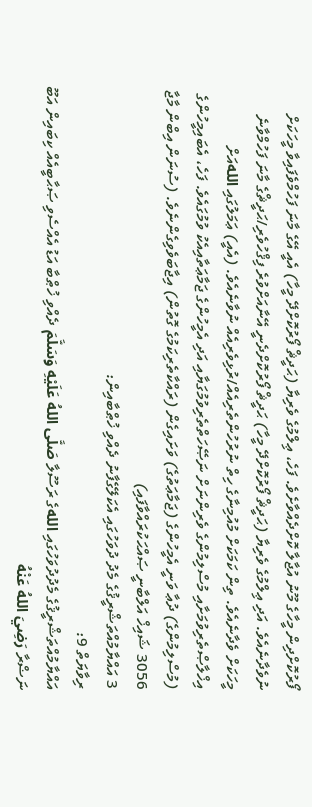ފޯރުކޮށްދިން މީހާގެ މޫނު އުޖާލާ ކޮށްދެއްވާށެވެ. ފަހެ، ޢިލްމުގެ ވެރިޔާ (ޙަދީޘް ފޯރުކޮށްދޭ މީހާ) އެއީ އޭގެ މާނަ ފަހުމްވެފައިވާ މީހަކަށް ނުވެދާނެއެވެ. އަދި ޢިލްމުގެ ވެރިޔާ (ޙަދީޘް ފޯރުކޮށްދޭ މީހާ) ޙަދީޘް ފޯރުކޮށްދެނީ އޭނާއަށްވުރެ ފިޤްހުވެރި/ޙަދީޘްގެ މާނަ ފަހުމްވާނެ މީހަކަށް ވެދާނެއެވެ. ތިން ކަމަކަށް މުއުމިނާގެ ހިތް ނުރުހުންތެރިއެއް/ރުޅިވެރިއެއް ނުވާނެއެވެ. (އެއީ) ޢަމަލުގައި اللهއަށް އިޚްލާޞްތެރިވުމަށާއި މުސްލިމުންގެ ވެރިންނަށް ނަޞޭހަތްތެރިވުމުގަޔާއި އަދި އެމީހުންގެ ޖަމާޢަތާއިއެކު ވުމުގައެވެ. ފަހެ، އެބައިމީހުންގެ  (މުސްލިމުންގެ) ދުޢާ ވަނީ އެމީހުންގެ (ޖަމާޢަތުގެ) ވަށައިގެން (ރައްކާތެރިކަމުގެ ގޮތުން) އިޖާބަވެވިގެންނެވެ. (ސުނަން އިބްން މާޖާ 3056 ޝައިޚް އަލްބާނީ ޞައްޙަކުރައްވާފައި)
3 އައްޔާމުއްތަޝްރީޤުގެ މެދު ދުވަހުގައި އެކަލޭގެފާނު ދެއްވި ޚުޠްބާއިން:
ރިވާޔަތް 9:
އައްޔާމުއްތަޝްރީޤުގެ މެދުދުވަހުގައި اللهގެ ރަސޫލާ صَلَّى اللهُ عَلَيْهِ وَسَلَّمَ ދެއްވި ޚުޠްބާ އަޑު އެއްސެވި ޞަޙާބީއެއް ކިބައިން އަބޫ ނަޟްރާ رَضِيَ اللهُ عَنْهُ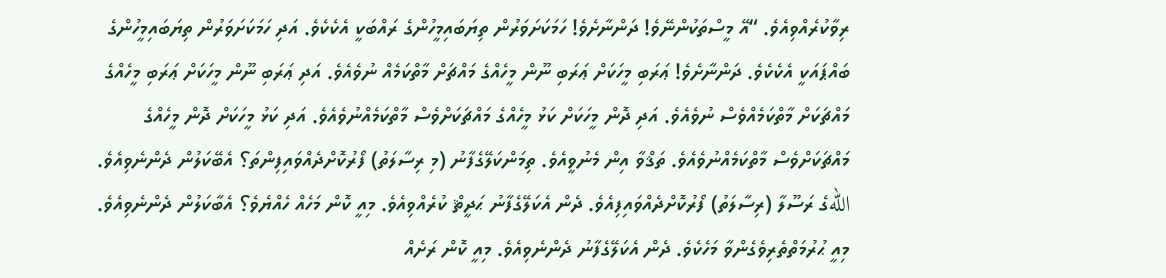ރިވާކުރެއްވިއެވެ. “އޭ މީސްތަކުންނޭވެ! ދަންނާށެވެ! ހަމަކަށަވަރުން ތިޔަބައިމީހުންގެ ރައްބަކީ އެކެކެވެ. އަދި ހަމަކަށަވަރުން ތިޔަބައިމީހުންގެ ބައްޕައަކީ އެކެކެވެ. ދަންނާށެވެ! ޢަރަބި މީހަކަށް ޢަރަބި ނޫން މީހެއްގެ މައްޗަށް މާތްކަމެއް ނުވެއެވެ. އަދި ޢަރަބި ނޫން މީހަކަށް ޢަރަބި މީހެއްގެ މައްޗަކަށް މާތްކަމެއްވެސް ނުވެއެވެ. އަދި ދޮން މީހަކަށް ކަޅު މީހެއްގެ މައްޗަކަށްވެސް މާތްކަމެއްނުވެއެވެ. އަދި ކަޅު މީހަކަށް ދޮން މީހެއްގެ މައްޗަކަށްވެސް މާތްކަމެއްނުވެއެވެ. ތަޤްވާ އިން މެނުވީއެވެ. ތިމަންކަލޭގެފާނު (މި ރިސާލަތު) ފޯރުކޮށްދެއްވައިފިންތަ؟ އެބޭކަލުން ދެންނެވިއެވެ. اللهގެ ރަސޫލާ (ރިސާލަތު) ފޯރުކޮށްދެއްވައިފިއެވެ. ދެން އެކަލޭގެފާނު ޙަދީޘް ކުރެއްވިއެވެ. މިއީ ކޮން މަހެއް ހެއްޔެވެ؟ އެބާކަލުން ދެންނެވިއެވެ. މިއީ ޙުރުމަތްތެރިވެގެންވާ މަހެކެވެ. ދެން އެކަލޭގެފާނު ދެންނެވިއެވެ. މިއީ ކޮން ރަށެއް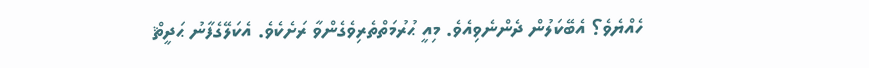ހެއްޔެވެ؟ އެބޭކަލުން ދެންނެވިއެވެ. މިއީ ޙުރުމަތްތެރިވެގެންވާ ރަށެކެވެ. އެކަލޭގެފާނު ޙަދީޘް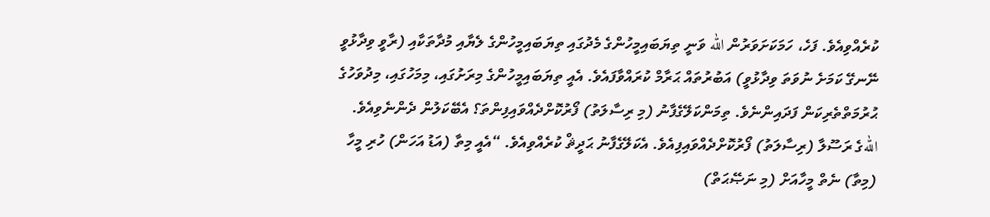ކުރެއްވިއެވެ. ފަހެ، ހަމަކަށަވަރުން الله ވަނީ ތިޔަބައިމީހުންގެ މެދުގައި ތިޔަބައިމީހުންގެ ލެޔާއި މުދާތަކާއި (ރާވީ ވިދާޅުވީ ނޭނގޭ ކަމަށެ ނުވަތަ ވިދާޅުވީ) އަބުރުތައް ޙަރާމް ކުރައްވާފައެވެ. އެއީ ތިޔަބައިމީހުންގެ މިރަށުގައި، މިމަހުގައި، މިދުވަހުގެ ޙުރުމަތްތެރިކަން ފަދައިންނެވެ. ތިމަންކަލޭގެފާނު (މި ރިސާލަތު) ފޯރުކޮށްދެއްވައިފިންތަ؟ އެބޭކަލުން ދެންނެވިއެވެ. اللهގެ ރަސޫލާ (ރިސާލަތު) ފޯރުކޮށްދެއްވައިފިއެވެ. އެކަލޭގެފާނު ޙަދީޘް ކުރެއްވިއެވެ. “އެއީ މިތާ (އަޑު އަހަން) ހުރި މީހާ (މިތާ) ނެތް މީހާއަށް (މި ނަޞޭޙަތް)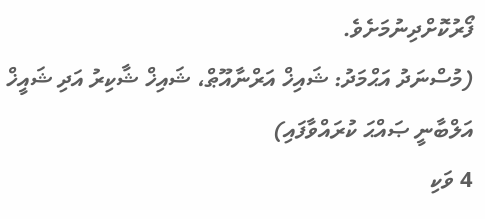ފޯރުކޮށްދިނުމަށެވެ.
(މުސްނަދު އަޙްމަދު: ޝައިޚް އަރްނާއޫޠް، ޝައިޚް ޝާކިރު އަދި ޝައީޚް އަލްބާނީ ޞައްޙަ ކުރައްވާފައި)
4 ވަކި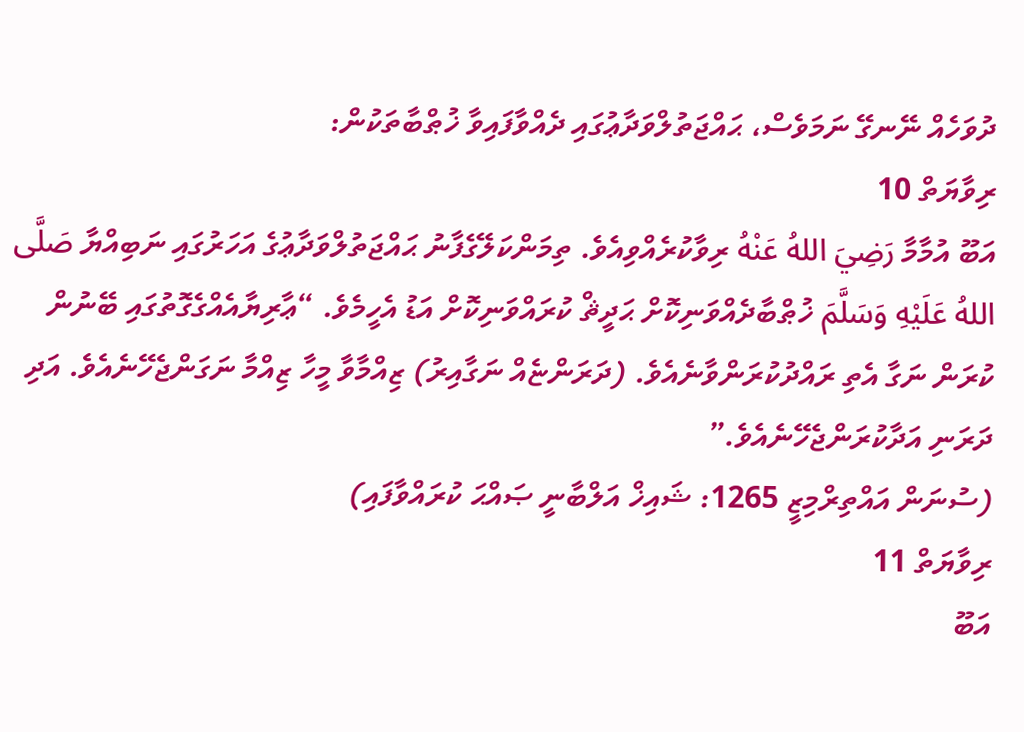ދުވަހެއް ނޭނގޭ ނަމަވެސް، ޙައްޖަތުލްވަދާޢުގައި ދެއްވާފައިވާ ޚުޠްބާތަކުން:
ރިވާޔަތް 10
އަބޫ އުމާމާ رَضِيَ اللهُ عَنْهُ ރިވާކުރެއްވިއެވެ. ތިމަންކަލޭގެފާނު ޙައްޖަތުލްވަދާޢުގެ އަހަރުގައި ނަބިއްޔާ صَلَّى اللهُ عَلَيْهِ وَسَلَّمَ ޚުޠްބާދެއްވަނިކޮށް ޙަދީޘް ކުރައްވަނިކޮށް އަޑު އެހީމެވެ. “ޢާރިޔާއެއްގެގޮތުގައި ބޭނުން ކުރަން ނަގާ އެތި ރައްދުކުރަންވާނެއެވެ. (ދަރަންޏެއް ނަގާއިރު) ޒިއްމާވާ މީހާ ޒިއްމާ ނަގަންޖެހޭނެއެވެ. އަދި ދަރަނި އަދާކުރަންޖެހޭނެއެވެ.”
(ސުނަން އައްތިރްމިޒީ 1265: ޝައިޚް އަލްބާނީ ޞައްޙަ ކުރައްވާފައި)
ރިވާޔަތް 11
އަބޫ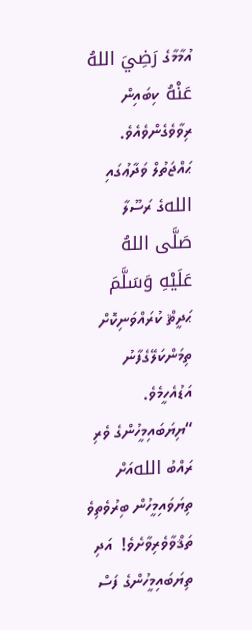އުމާމާގެ رَضِيَ اللهُ عَنْهُ ކިބައިން ރިވާވެގެންވެއެވެ. ޙައްޖަތުލް ވަދާޢުގައި اللهގެ ރަސޫލާ صَلَّى اللهُ عَلَيْهِ وَسَلَّمَ ޙަދީޘް ކުރައްވަނިކޮށް ތިމަންކަލޭގެފާނު އަޑުއެހީމެވެ. “ޔިޔަބައިމީހުންގެ ވެރި ރައްބު اللهއަށް ތިޔަވައިމީހުން ބިރުވެތިވެ ތަޤްވާވެރިވާށެވެ!  އަދި ތިޔަބައިމީހުންގެ ފަސް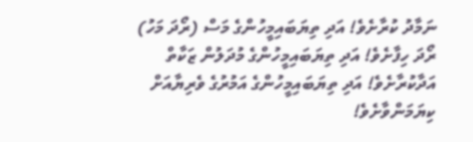ނަމާދު ކުރާށެވެ! އަދި ތިޔަބައިމީހުންގެ މަސް (ރޯދަ މަހު) ރޯދަ ހިފާށެވެ! އަދި ތިޔަބައިމީހުންގެ މުދަލުން ޒަކާތް އަދާކުރާށެވެ! އަދި ތިޔަބައިމީހުންގެ އަމުރުގެ ވެރިޔާއަށް ކިޔަމަންވާށެވެ!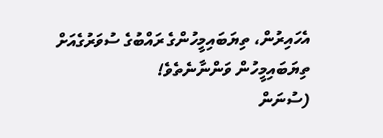އެހައިރުން، ތިޔަބައިމީހުންގެ ރައްބުގެ ސުވަރުގެއަށް ތިޔަބައިމީހުން ވަންނާނެތެވެ!
(ސުނަން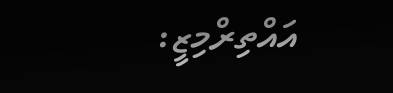އައްތިރްމިޒީ: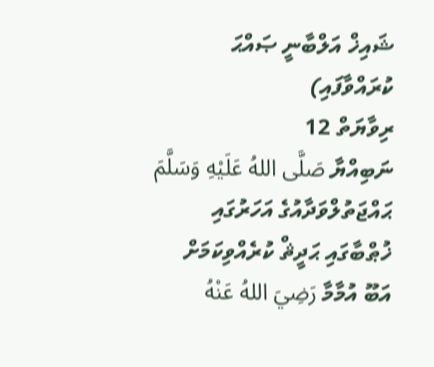ޝައިޚް އަލްބާނީ ޞައްޙަ ކުރައްވާފައި)
ރިވާޔަތް 12
ނަބިއްޔާ صَلَّى اللهُ عَلَيْهِ وَسَلَّمَ ޙައްޖަތުލްވަދާއުގެ އަހަރުގައި ޚުޠްބާގައި ޙަދީޘް ކުރެއްވިކަމަށް އަބޫ އުމާމާ رَضِيَ اللهُ عَنْهُ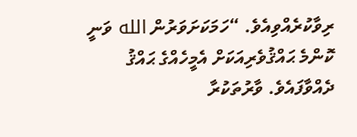ރިވާކުރެއްވިއެވެ. “ހަމަކަށަވަރުން الله ވަނީ ކޮންމެ ޙައްޤުވެރިއަކަށް އެމީހެއްގެ ޙައްޤު ދެއްވާފައެވެ. ވާރުތަކުރާ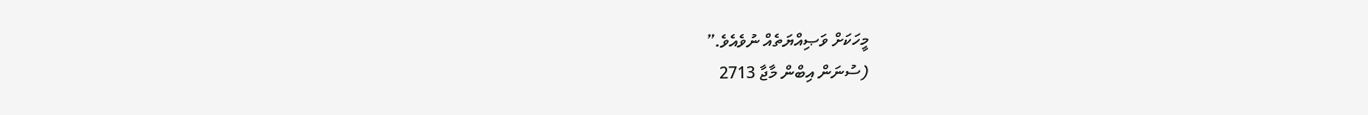މީހަކަށް ވަޞިއްޔަތެއް ނުވެއެވެ.”
(ސުނަން އިބްން މާޖާ 2713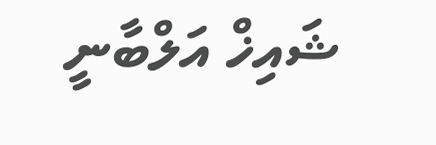ޝައިޚް އަލްބާނީ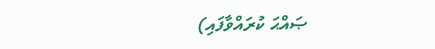ޞައްޙަ ކުރައްވާފައި)